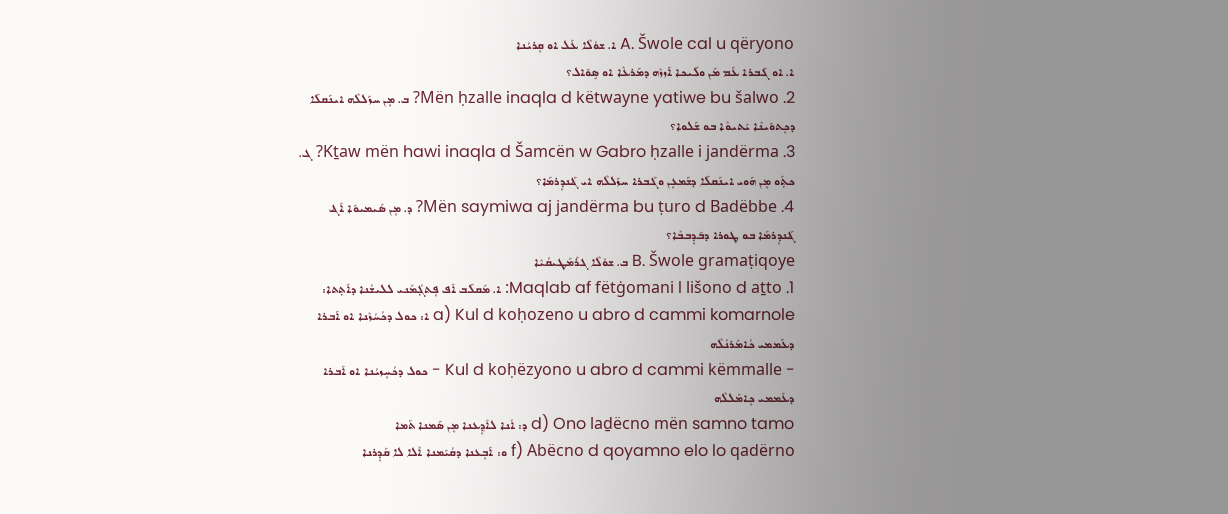A. Šwole cal u qëryono ܐ. ܫܘܳܠܶܐ ܥܰܠ ܐܘ ܩܷܪܝܳܢܐ
ܐ. ܐܘ ܓܰܒܪܐ ܥܰܡ ܡܰܢ ܘܠܰܝܟܐ ܐܰܙܙܶܗ ܕܡܰܪܥܶܐ ܐܘ ܣܱܘܰܐܠ؟
2. Mën ḥzalle inaqla d këtwayne yatiwe bu šalwo? ܒ. ܡܷܢ ܚܙܰܠܠܶܗ ܐܝܢܰܩܠܰܐ ܕܟܷܬܘܰܝܢܶܐ ܝܰܬܝܘܶܐ ܒܘ ܫܰܠܘܐ؟
3. Kṯaw mën hawi inaqla d Šamcën w Gabro ḥzalle i jandërma? ܓ. ܟܬ݂ܰܘ ܡܷܢ ܗܰܘܝ ܐܝܢܰܩܠܰܐ ܕܫܰܡܥܷܢ ܘܓܰܒܪܐ ܚܙܰܠܠܶܗ ܐܝ ܔܰܢܕܷܪܡܰܐ؟
4. Mën saymiwa aj jandërma bu ṭuro d Badëbbe? ܕ. ܡܷܢ ܣܰܝܡܝܘܰܐ ܐܰܔ ܔܰܢܕܷܪܡܰܐ ܒܘ ܛܘܪܐ ܕܒܰܕܷܒܒܶܐ؟
B. Šwole gramaṭiqoye ܒ. ܫܘܳܠܶܐ ܓܪܰܡܰܛܝܩܳܝܶܐ
1. Maqlab af fëtġomani l lišono d aṯto: ܐ. ܡܰܩܠܰܒ ܐܰܦ ܦܷܬܓ݂ܳܡܰܢܝ ܠܠܝܫܳܢܐ ܕܐܰܬ݂ܬܐ:
a) Kul d koḥozeno u abro d cammi komarnole ܐ: ܟܘܠ ܕܟܳܚܳܙܶܢܐ ܐܘ ܐܰܒܪܐ ܕܥܰܡܡܝ ܟܳܐܡܰܪܢܳܠܶܗ
- Kul d koḥëzyono u abro d cammi këmmalle - ܟܘܠ ܕܟܳܚܷܙܝܳܢܐ ܐܘ ܐܰܒܪܐ ܕܥܰܡܡܝ ܟܷܐܡܰܠܠܶܗ
d) Ono laḏëcno mën samno tamo ܕ: ܐܳܢܐ ܠܐܰܕ݂ܷܥܢܐ ܡܷܢ ܣܰܡܢܐ ܬܰܡܐ
f) Abëcno d qoyamno elo lo qadërno ܘ: ܐܰܒܷܥܢܐ ܕܩܳܝܰܡܢܐ ܐܶܠܐ ܠܐ ܩܰܕܷܪܢܐ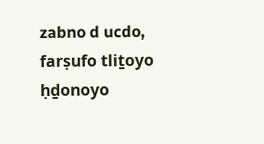zabno d ucdo, farṣufo tliṯoyo ḥḏonoyo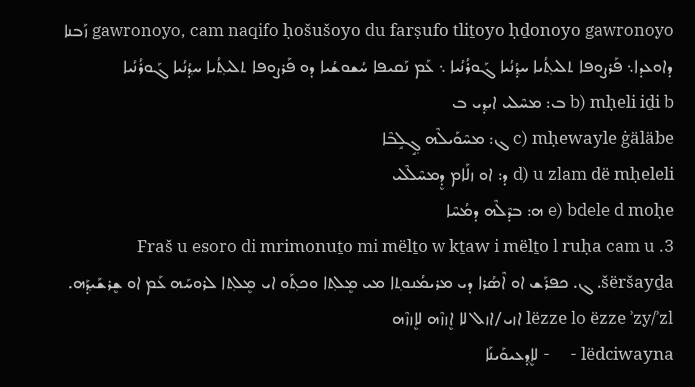gawronoyo, cam naqifo ḥošušoyo du farṣufo tliṯoyo ḥḏonoyo gawronoyo ܙܰܒܢܐ ܕܐܘܥܕܐ܆ ܦܰܪܨܘܦܐ ܬܠܝܬ݂ܳܝܐ ܚܕ݂ܳܢܳܝܐ ܓܰܘܪܳܢܳܝܐ ܆ ܥܰܡ ܢܰܩܝܦܐ ܚܳܫܘܫܳܝܐ ܕܘ ܦܰܪܨܘܦܐ ܬܠܝܬ݂ܳܝܐ ܚܕ݂ܳܢܳܝܐ ܓܰܘܪܳܢܳܝܐ
b) mḥeli iḏi b ܒ: ܡܚܶܠܝ ܐܝܕ݂ܝ ܒ
c) mḥewayle ġäläbe ܓ: ܡܚܶܘܰܝܠܶܗ ܓ݂ܱܠܱܒܶܐ
d) u zlam dë mḥeleli ܕ: ܐܘ ܙܠܰܐܡ ܕܷܡܚܶܠܶܠܝ
e) bdele d moḥe ܗ: ܒܕܶܠܶܗ ܕܡܳܚܶܐ
3. Fraš u esoro di mrimonuṯo mi mëlṯo w kṯaw i mëlṯo l ruḥa cam u šëršayḏa. ܓ. ܟܦܪܰܫ ܐܘ ܐܶܣܳܪܐ ܕܝ ܡܪܝܡܳܢܘܬ݂ܐ ܡܝ ܡܷܠܬ݂ܐ ܘܟܬ݂ܰܘ ܐܝ ܡܷܠܬ݂ܐ ܠܪܘܚܰܗ ܥܰܡ ܐܘ ܫܷܪܫܰܝܕ݂ܰܗ.
lëzze lo ëzze ʾzy/ʾzl ܐܙܝ/ܐܙܠ ܠܐ ܐܷܙܙܶܗ ܠܐܷܙܙܶܗ
lëdciwayna -     - ܠܐܷܕ݂ܥܝܘܰܝܢܰܐ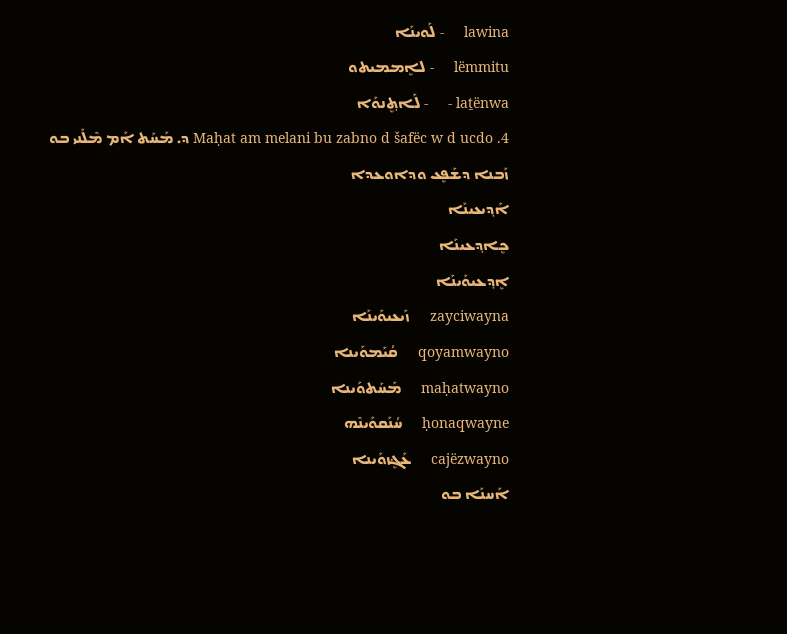lawina     - ܠܰܘܝܢܰܐ
lëmmitu     - ܠܐܷܡܡܝܬܘ
laṯënwa -     - ܠܰܐܬ݂ܷܢܘܰܐ
4. Maḥat am melani bu zabno d šafëc w d ucdo ܕ. ܡܰܚܰܬ ܐܰܡ ܡܶܠܰܢܝ ܒܘ ܙܰܒܢܐ ܕܫܰܦܷܥ ܘܕܐܘܥܕܐ
ܐܰܕ݂ܝܥܝܢܰܐ
ܟܷܐܕ݂ܥܝܢܰܐ
ܐܷܕ݂ܥܝܘܰܝܢܰܐ
zayciwayna     ܙܰܝܥܝܘܰܝܢܰܐ
qoyamwayno     ܩܳܝܰܡܘܰܝܢܐ
maḥatwayno     ܡܰܚܰܬܘܰܝܢܐ
ḥonaqwayne     ܚܳܢܰܩܘܰܝܢܶܗ
cajëzwayno     ܥܰܔܷܙܘܰܝܢܐ
ܐܰܚܢܰܐ ܒܘ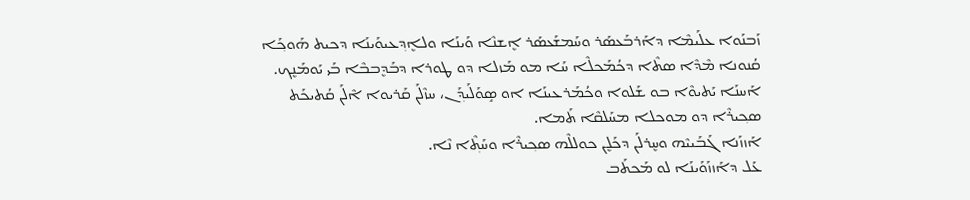ܙܰܒܢܰܘܐ ܥܠܰܝܡܶܐ ܕܐܰܪܒܰܥܣܰܪ ܘܚܰܡܫܰܥܣܰܪ ܐܷܫܢܶܐ ܘܰܝܢܰܐ ܘܠܐܷܕ݂ܥܝܘܰܝܢܰܐ ܕܟܝܬ ܗܰܘܟ݂ܰܐ ܩܳܢܘܢܐ ܡܶܕܶܐ ܣܬܶܐ ܕܟܳܡܰܟܠܶܐ ܚܰܐ ܡܘ ܡܰܙܠܐ ܕܘ ܛܘܪܐ ܕܒܰܕܷܒܒܶܐ ܒܰܝ ܝܰܘܡܰܢܷܟ.
ܐܰܚܢܰܐ ܝܰܬܝܘܶܐ ܒܘ ܫܰܠܘܐ ܘܟܳܡܰܪܥܝܢܰܐ ܐܘ ܣܱܘܰܠܰܝܕ݂ܰܢ، ܚܙܶܠܰܢ ܩܰܪܝܘܐ ܐܶܠܰܢ ܩܳܬܝܟܰܬ ܣܟ݂ܝܪܶܐ ܕܘ ܡܘܟܠܐ ܡܚܰܠܩܶܐ ܬܰܡܐ.
ܐܰܙܙܰܢܐ ܓܰܒܰܝܝܶܗ ܘܚܷܪܠܰܢ ܕܟܰܠܷܢ ܟܘܠܠܶܗ ܣܟ݂ܝܪܶܐ ܘܚܰܬ݂ܶܐ ܢܶܐ.
ܥܰܠ ܕܐܰܙܙܰܘܰܝܢܰܐ ܠܘ ܡܰܟܬܰܒ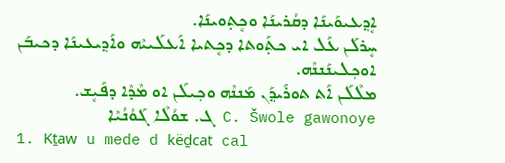ܐܷܕ݂ܥܝܘܰܝܢܰܐ ܕܩܳܪܝܢܰܐ ܘܟܷܬ݂ܘܝܢܰܐ.
ܚܷܪܠܰܢ ܥܰܠ‌ ܐܝ ܟܬ݂ܰܘܬܐ ܕܟܷܬܝܐ ܐܰܥܠܰܝܝܶܗ ܘܐܰܕ݂ܝܥܝܢܰܐ ܕܟܝܒܰܢ ܐܘܟ݂ܠܝܢܰܢܢܶܗ.
ܡܠܶܠܰܢ ܐܰܬ ܬܘܪܰܝܕ݂ܰܢ ܡܰܢܢܶܗ ܘܟ݂ܝܠܰܢ ܐܘ ܡܶܕܶܐ ܕܦܰܝܷܫ.
C. Šwole gawonoye ܓ. ܫܘܳܠܶܐ ܓܰܘܳܢܳܝܶܐ
1. Kṯaw u mede d këḏcat cal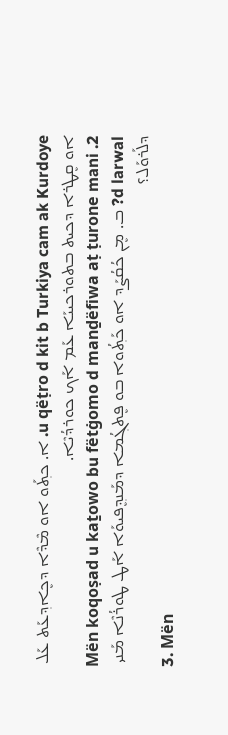u qëṭro d kit b Turkiya cam ak Kurdoye. ܐ. ܟܬ݂ܰܘ ܐܘ ܡܶܕܶܐ ܕܟܷܐܕ݂ܥܰܬ ܥܰܠ ܐܘ ܩܷܛܪܐ ܕܟܝܬ ܒܬܘܪܟܝܝܰܐ ܥܰܡ ܐܰܟ ܟܘܪܕܳܝܶܐ.
2. Mën koqoṣad u kaṯowo bu fëtġomo d manḏëfiwa aṭ ṭurone mani d larwal? ܒ. ܡܷܢ ܟܳܩܳܨܰܕ ܐܘ ܟܰܬ݂ܳܘܐ ܒܘ ܦܷܬܓ݂ܳܡܐ ܕܡܰܢܕ݂ܷܦܝܘܰܐ ܐܰܛ ܛܘܪܳܢܶܐ ܡܰܢܝ ܕܠܰܪܘܰܠ؟
3. Mën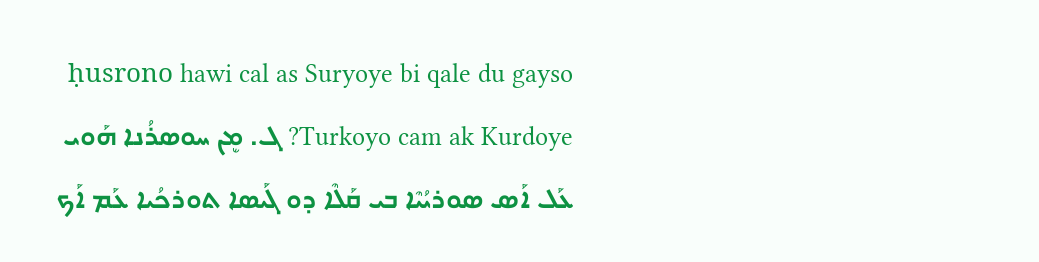ḥusrono hawi cal as Suryoye bi qale du gayso Turkoyo cam ak Kurdoye? ܓ. ܡܷܢ ܚܘܣܪܳܢܐ ܗܰܘܝ ܥܰܠ ܐܰܣ ܣܘܪܝܳܝܶܐ ܒܝ ܩܰܠܶܐ ܕܘ ܓܰܝܣܐ ܬܘܪܟܳܝܐ ܥܰܡ ܐܰܟ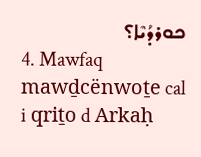ܟܘܪܕܳܝܶܐ؟
4. Mawfaq mawḏcënwoṯe cal i qriṯo d Arkaḥ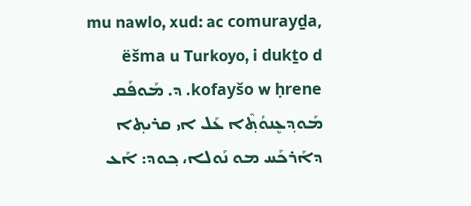mu nawlo, xud: ac comurayḏa, ëšma u Turkoyo, i dukṯo d kofayšo w ḥrene. ܕ. ܡܰܘܦܰܩ ܡܰܘܕ݂ܥܷܢܘܳܬ݂ܶܐ ܥܰܠ ܐܝ ܩܪܝܬ݂ܐ ܕܐܰܪܟܰܚ ܡܘ ܢܰܘܠܐ، ܟ݂ܘܕ: ܐܰܥ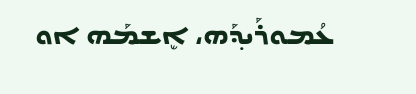ܥܳܡܘܪܰܝܕ݂ܰܗ، ܐܷܫܡܰܗ ܐܘ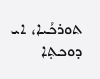ܬܘܪܟܳܝܐ، ܐܝ ܕܘܟܬ݂ܐ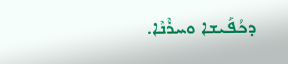ܕܟܳܦܰܝܫܐ ܘܚܪܶܢܶܐ.